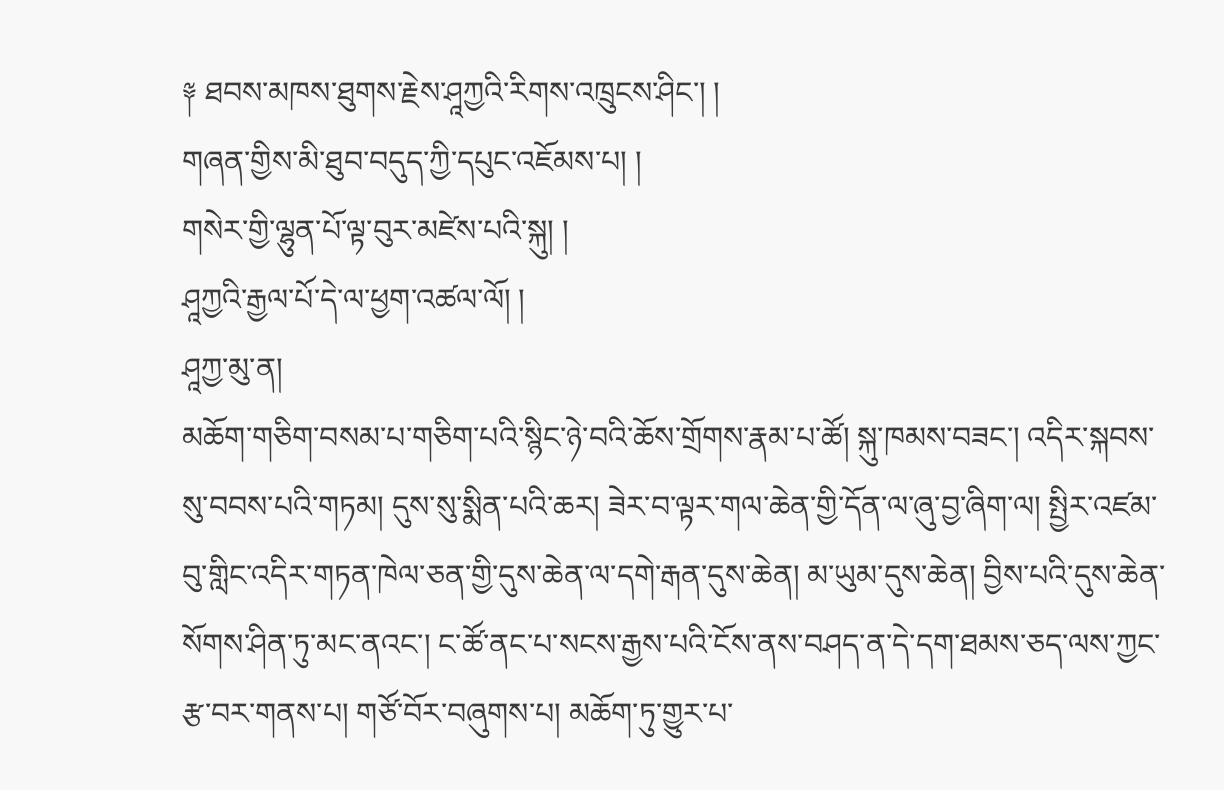༈ ཐབས་མཁས་ཐུགས་རྗེས་ཤཱཀྱའི་རིགས་འཁྲུངས་ཤིང་། །
གཞན་གྱིས་མི་ཐུབ་བདུད་ཀྱི་དཔུང་འཇོམས་པ། །
གསེར་གྱི་ལྷུན་པོ་ལྟ་བུར་མཛེས་པའི་སྐུ། །
ཤཱཀྱའི་རྒྱལ་པོ་དེ་ལ་ཕྱག་འཚལ་ལོ། །
ཤཱཀྱ་མུ་ན།
མཆོག་གཅིག་བསམ་པ་གཅིག་པའི་སྙིང་ཉེ་བའི་ཆོས་གྲོགས་རྣམ་པ་ཚོ། སྐུ་ཁམས་བཟང་། འདིར་སྐབས་སུ་བབས་པའི་གཏམ། དུས་སུ་སྨིན་པའི་ཆར། ཟེར་བ་ལྟར་གལ་ཆེན་གྱི་དོན་ལ་ཞུ་བྱ་ཞིག་ལ། སྤྱིར་འཛམ་བུ་གླིང་འདིར་གཏན་ཁེལ་ཅན་གྱི་དུས་ཆེན་ལ་དགེ་རྒན་དུས་ཆེན། མ་ཡུམ་དུས་ཆེན། བྱིས་པའི་དུས་ཆེན་སོགས་ཤིན་ཏུ་མང་ནའང་། ང་ཚོ་ནང་པ་སངས་རྒྱས་པའི་ངོས་ནས་བཤད་ན་དེ་དག་ཐམས་ཅད་ལས་ཀྱང་རྩ་བར་གནས་པ། གཙོ་བོར་བཞུགས་པ། མཆོག་ཏུ་གྱུར་པ་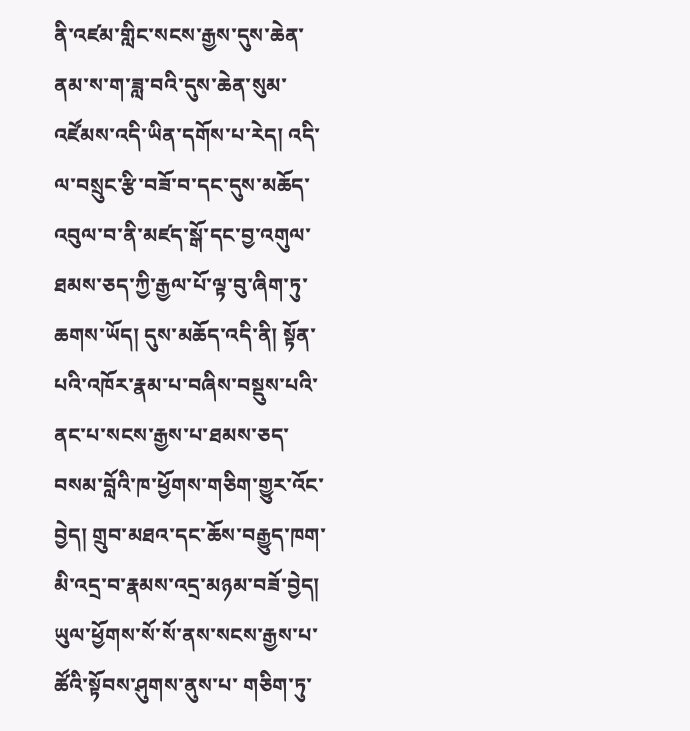ནི་འཛམ་གླིང་སངས་རྒྱས་དུས་ཆེན་ནམ་ས་ག་ཟླ་བའི་དུས་ཆེན་སུམ་འཛོམས་འདི་ཡིན་དགོས་པ་རེད། འདི་ལ་བསྲུང་རྩི་བཟོ་བ་དང་དུས་མཆོད་འབུལ་བ་ནི་མཛད་སྒོ་དང་བྱ་འགུལ་ཐམས་ཅད་ཀྱི་རྒྱལ་པོ་ལྟ་བུ་ཞིག་ཏུ་ཆགས་ཡོད། དུས་མཆོད་འདི་ནི། སྟོན་པའི་འཁོར་རྣམ་པ་བཞིས་བསྡུས་པའི་ནང་པ་སངས་རྒྱས་པ་ཐམས་ཅད་བསམ་བློའི་ཁ་ཕྱོགས་གཅིག་གྱུར་འོང་བྱེད། གྲུབ་མཐའ་དང་ཆོས་བརྒྱུད་ཁག་མི་འདྲ་བ་རྣམས་འདྲ་མཉམ་བཟོ་བྱེད། ཡུལ་ཕྱོགས་སོ་སོ་ནས་སངས་རྒྱས་པ་ཚོའི་སྟོབས་ཤུགས་ནུས་པ་ གཅིག་ཏུ་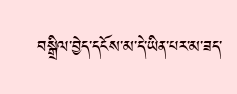བསྒྲིལ་བྱེད་དངོས་མ་དེ་ཡིན་པར་མ་ཟད་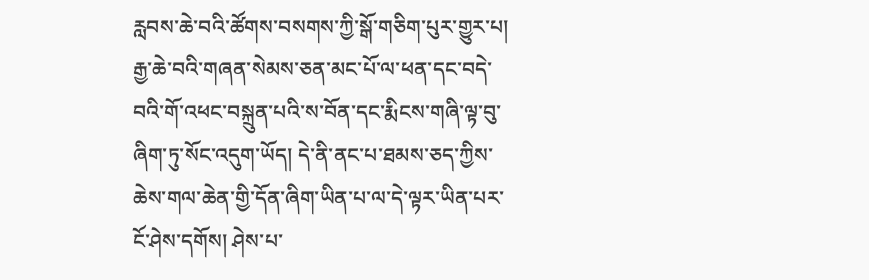རླབས་ཆེ་བའི་ཚོགས་བསགས་ཀྱི་སྒོ་གཅིག་པུར་གྱུར་པ། རྒྱ་ཆེ་བའི་གཞན་སེམས་ཅན་མང་པོ་ལ་ཕན་དང་བདེ་བའི་གོ་འཕང་བསྐྲུན་པའི་ས་བོན་དང་རྨིངས་གཞི་ལྟ་བུ་ཞིག་ཏུ་སོང་འདུག་ཡོད། དེ་ནི་ནང་པ་ཐམས་ཅད་ཀྱིས་ཆེས་གལ་ཆེན་གྱི་དོན་ཞིག་ཡིན་པ་ལ་དེ་ལྟར་ཡིན་པར་ངོ་ཤེས་དགོས། ཤེས་པ་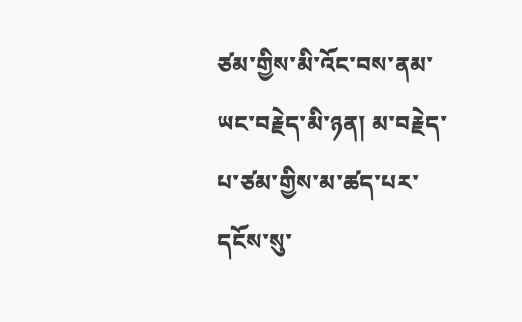ཙམ་གྱིས་མི་འོང་བས་ནམ་ཡང་བརྗེད་མི་ཉན། མ་བརྗེད་པ་ཙམ་གྱིས་མ་ཚད་པར་དངོས་སུ་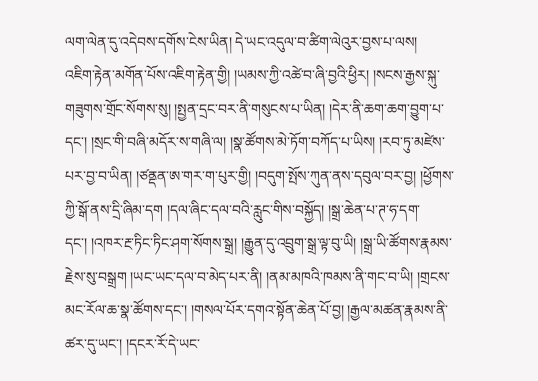ལག་ལེན་དུ་འདེབས་དགོས་ངེས་ཡིན། དེ་ཡང་འདུལ་བ་ཚིག་ལེའུར་བྱས་པ་ལས།
འཇིག་རྟེན་མགོན་པོས་འཇིག་རྟེན་གྱི། །ཡམས་ཀྱི་འཚེ་བ་ཞི་བྱའི་ཕྱིར། །སངས་རྒྱས་སྐུ་གཟུགས་གྲོང་སོགས་སུ། །སྤྱན་དྲང་བར་ནི་གསུངས་པ་ཡིན། །དེར་ནི་ཆག་ཆག་བྱུག་པ་དང་། །སྲང་གི་བཞི་མདོར་ས་གཞི་ལ། །སྣ་ཚོགས་མེ་ཏོག་བཀོད་པ་ཡིས། །རབ་ཏུ་མཛེས་པར་བྱ་བ་ཡིན། །ཙནྡན་ཨ་གར་ག་པུར་གྱི། །བདུག་སྤོས་ཀུན་ནས་དབུལ་བར་བྱ། །ཕྱོགས་ཀྱི་སྒོ་ནས་དྲི་ཞིམ་དག །དལ་ཞིང་དལ་བའི་རླུང་གིས་བསྐྱོད། །སྒྲ་ཆེན་པ་ཊ་ཧ་དག་དང་། །འཁར་རྔ་ཏིང་ཏིང་ཤག་སོགས་སྒྲ། །རྒྱུན་དུ་འབྲུག་སྒྲ་ལྟ་བུ་ཡི། །སྒྲ་ཡི་ཚོགས་རྣམས་རྗེས་སུ་བསྒྲག །ཡང་ཡང་དལ་བ་མེད་པར་ནི། །ནམ་མཁའི་ཁམས་ནི་གང་བ་ཡི། །གྲངས་མང་རོལ་ཆ་སྣ་ཚོགས་དང་། །གསལ་པོར་དགའ་སྟོན་ཆེན་པོ་བྱ། །རྒྱལ་མཚན་རྣམས་ནི་ཚར་དུ་ཡང་། །དངར་རོ་དེ་ཡང་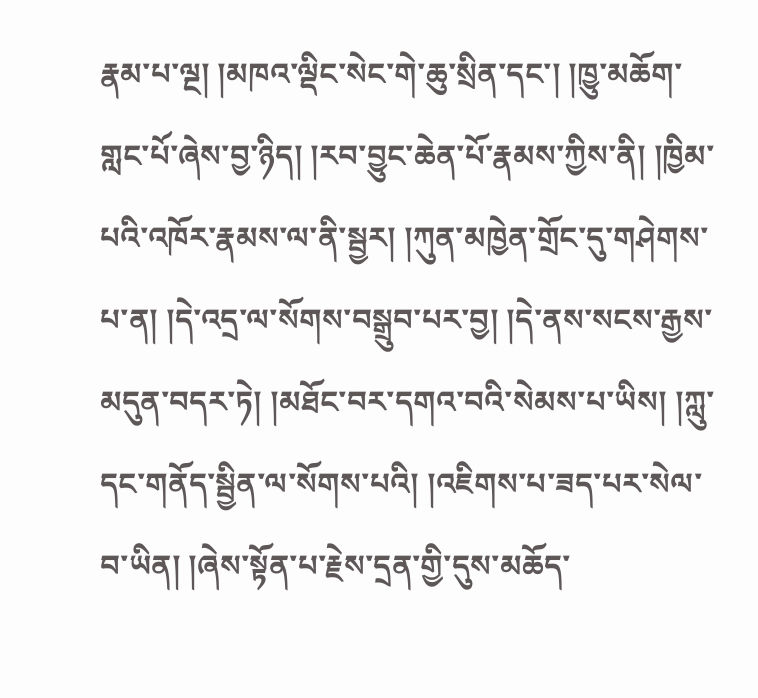རྣམ་པ་ལྔ། །མཁའ་ལྡིང་སེང་གེ་ཆུ་སྲིན་དང་། །ཁྱུ་མཆོག་གླང་པོ་ཞེས་བྱ་ཉིད། །རབ་བྱུང་ཆེན་པོ་རྣམས་ཀྱིས་ནི། །ཁྱིམ་པའི་འཁོར་རྣམས་ལ་ནི་སྦྱར། །ཀུན་མཁྱེན་གྲོང་དུ་གཤེགས་པ་ན། །དེ་འདྲ་ལ་སོགས་བསྒྲུབ་པར་བྱ། །དེ་ནས་སངས་རྒྱས་མདུན་བདར་ཏེ། །མཐོང་བར་དགའ་བའི་སེམས་པ་ཡིས། །ཀླུ་དང་གནོད་སྦྱིན་ལ་སོགས་པའི། །འཇིགས་པ་ཟད་པར་སེལ་བ་ཡིན། །ཞེས་སྟོན་པ་རྗེས་དྲན་གྱི་དུས་མཆོད་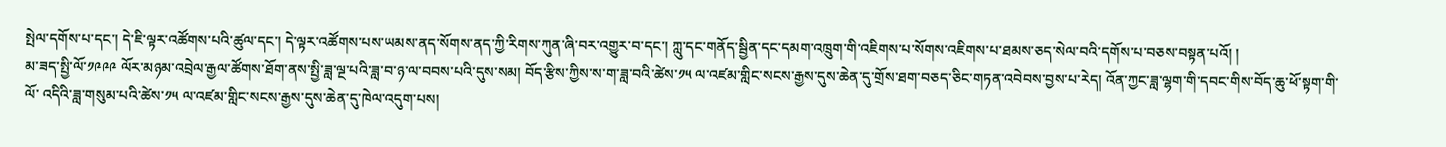སྤེལ་དགོས་པ་དང་། དེ་ཇི་ལྟར་འཚོགས་པའི་ཚུལ་དང་། དེ་ལྟར་འཚོགས་པས་ཡམས་ནད་སོགས་ནད་ཀྱི་རིགས་ཀུན་ཞི་བར་འགྱུར་བ་དང་། ཀླུ་དང་གནོད་སྦྱིན་དང་དམག་འཁྲུག་གི་འཇིགས་པ་སོགས་འཇིགས་པ་ཐམས་ཅད་སེལ་བའི་དགོས་པ་བཅས་བསྟན་པའོ། །
མ་ཟད་སྤྱི་ལོ་༡༩༩༩ ལོར་མཉམ་འབྲེལ་རྒྱལ་ཚོགས་ཐོག་ནས་སྤྱི་ཟླ་ལྔ་པའི་ཟླ་བ་ཉ་ལ་བབས་པའི་དུས་སམ། བོད་རྩིས་ཀྱིས་ས་ག་ཟླ་བའི་ཚེས་༡༥ ལ་འཛམ་གླིང་སངས་རྒྱས་དུས་ཆེན་དུ་གྲོས་ཐག་བཅད་ཅིང་གཏན་འབེབས་བྱས་པ་རེད། འོན་ཀྱང་ཟླ་ལྷག་གི་དབང་གིས་བོད་ཆུ་ཕོ་སྟག་གི་ལོ་ འདིའི་ཟླ་གསུམ་པའི་ཚེས་༡༥ ལ་འཛམ་གླིང་སངས་རྒྱས་དུས་ཆེན་དུ་ཁེལ་འདུག་པས།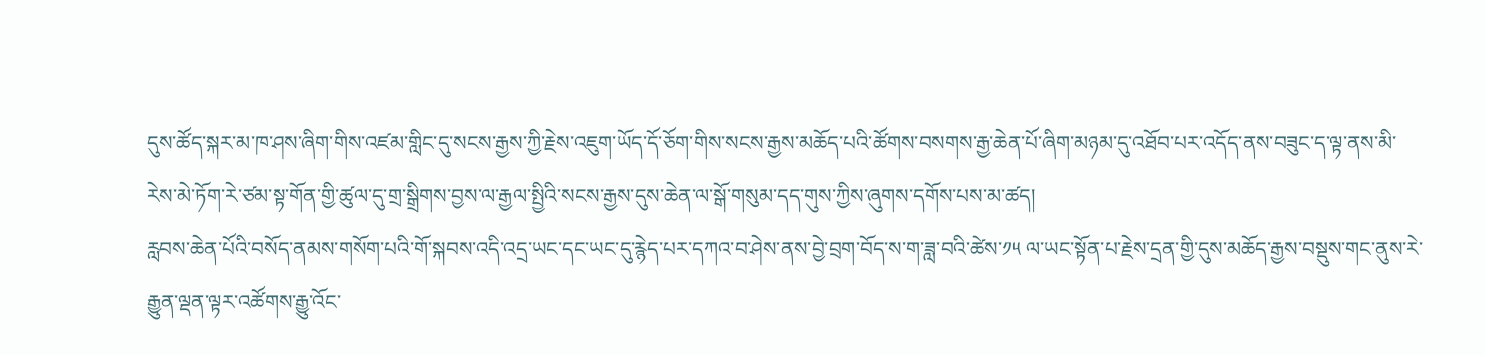དུས་ཚོད་སྐར་མ་ཁ་ཤས་ཞིག་གིས་འཛམ་གླིང་དུ་སངས་རྒྱས་ཀྱི་རྗེས་འཇུག་ཡོད་དོ་ཅོག་གིས་སངས་རྒྱས་མཆོད་པའི་ཚོགས་བསགས་རྒྱ་ཆེན་པོ་ཞིག་མཉམ་དུ་འཐོབ་པར་འདོད་ནས་བཟུང་ད་ལྟ་ནས་མི་རེས་མེ་ཏོག་རེ་ཙམ་སྟ་གོན་གྱི་ཚུལ་དུ་གྲ་སྒྲིགས་བྱས་ལ་རྒྱལ་སྤྱིའི་སངས་རྒྱས་དུས་ཆེན་ལ་སྒོ་གསུམ་དད་གུས་ཀྱིས་ཞུགས་དགོས་པས་མ་ཚད།
རླབས་ཆེན་པོའི་བསོད་ནམས་གསོག་པའི་གོ་སྐབས་འདི་འདྲ་ཡང་དང་ཡང་དུ་རྙེད་པར་དཀའ་བ་ཤེས་ནས་བྱེ་བྲག་བོད་ས་ག་ཟླ་བའི་ཚེས་༡༥ ལ་ཡང་སྟོན་པ་རྗེས་དྲན་གྱི་དུས་མཆོད་རྒྱས་བསྡུས་གང་ནུས་རེ་རྒྱུན་ལྡན་ལྟར་འཚོགས་རྒྱུ་འོང་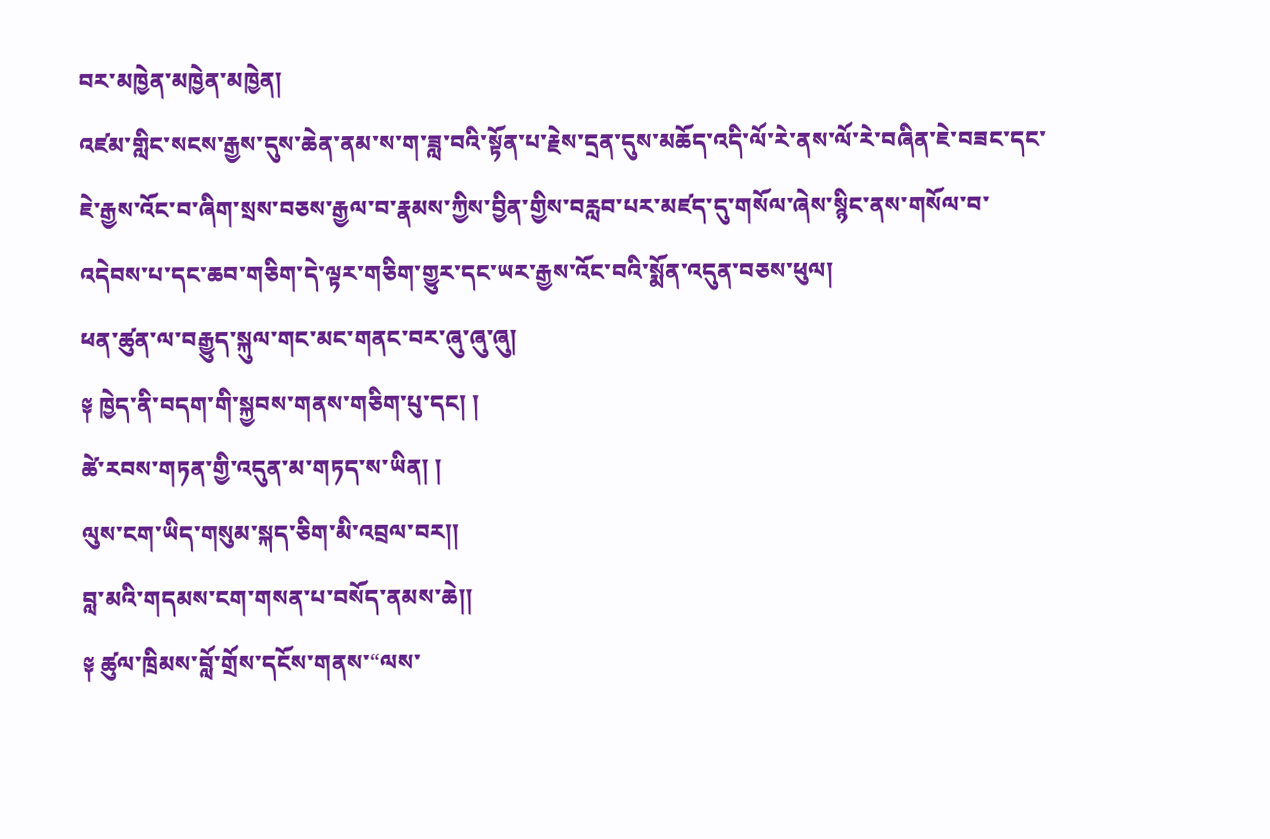བར་མཁྱེན་མཁྱེན་མཁྱེན།
འཛམ་གླིང་སངས་རྒྱས་དུས་ཆེན་ནམ་ས་ག་ཟླ་བའི་སྟོན་པ་རྗེས་དྲན་དུས་མཆོད་འདི་ལོ་རེ་ནས་ལོ་རེ་བཞིན་ཇེ་བཟང་དང་ཇེ་རྒྱས་འོང་བ་ཞིག་སྲས་བཅས་རྒྱལ་བ་རྣམས་ཀྱིས་བྱིན་གྱིས་བརླབ་པར་མཛད་དུ་གསོལ་ཞེས་སྙིང་ནས་གསོལ་བ་འདེབས་པ་དང་ཆབ་གཅིག་དེ་ལྟར་གཅིག་གྱུར་དང་ཡར་རྒྱས་འོང་བའི་སྨོན་འདུན་བཅས་ཕུལ།
ཕན་ཚུན་ལ་བརྒྱུད་སྐུལ་གང་མང་གནང་བར་ཞུ་ཞུ་ཞུ།
༈ ཁྱེད་ནི་བདག་གི་སྐྱབས་གནས་གཅིག་པུ་དང། །
ཚེ་རབས་གཏན་གྱི་འདུན་མ་གཏད་ས་ཡིན། །
ལུས་ངག་ཡིད་གསུམ་སྐད་ཅིག་མི་འབྲལ་བར།།
བླ་མའི་གདམས་ངག་གསན་པ་བསོད་ནམས་ཆེ།།
༈ ཚུལ་ཁྲིམས་བློ་གྲོས་དངོས་གནས་“ལས་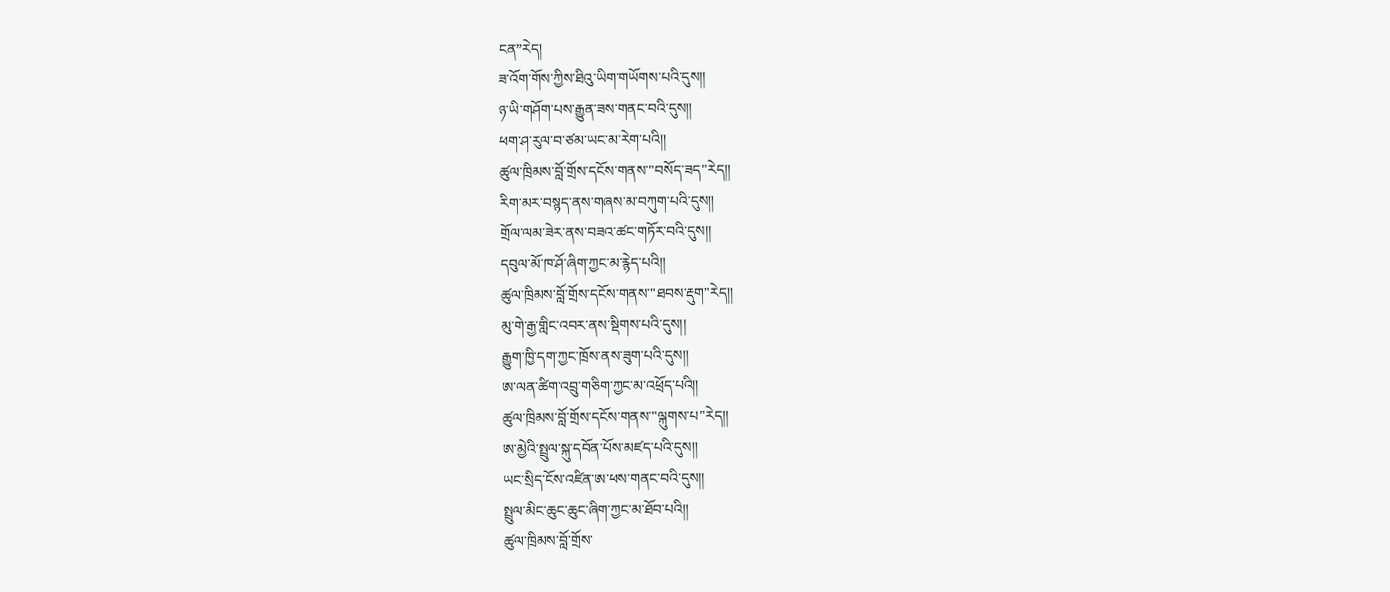ངན”རེད།
ཟ་འོག་གོས་ཀྱིས་ཐིའུ་ཡིག་གཡོགས་པའི་དུས།།
ཉ་ཡི་གཤོག་པས་རྒྱུན་ཟས་གནང་བའི་དུས།།
ཕག་ཤ་རུལ་བ་ཙམ་ཡང་མ་རེག་པའི།།
ཚུལ་ཁྲིམས་བློ་གྲོས་དངོས་གནས་"བསོད་ཟད"རེད།།
རིག་མར་བསྙད་ནས་གཞས་མ་བཀུག་པའི་དུས།།
གྲོལ་ལམ་ཟེར་ནས་བཟའ་ཚང་གཏོར་བའི་དུས།།
དབུལ་མོ་ཁ་ཤོ་ཞིག་ཀྱང་མ་རྙེད་པའི།།
ཚུལ་ཁྲིམས་བློ་གྲོས་དངོས་གནས་"ཐབས་རྡུག"རེད།།
མུ་གེ་རྒྱ་གླིང་འབར་ནས་སྡིགས་པའི་དུས།།
རྒྱུག་ཁྱི་དག་ཀྱང་ཁྲོས་ནས་ཟུག་པའི་དུས།།
ཨ་ལན་ཚིག་འབྲུ་གཅིག་ཀྱང་མ་འཕྲོད་པའི།།
ཚུལ་ཁྲིམས་བློ་གྲོས་དངོས་གནས་"ལྐུགས་པ"རེད།།
ཨ་མྱེའི་སྤྲུལ་སྐུ་དབོན་པོས་མཛད་པའི་དུས།།
ཡང་སྲིད་ངོས་འཛིན་ཨ་ཕས་གནང་བའི་དུས།།
སྤྲུལ་མིང་ཆུང་ཆུང་ཞིག་ཀྱང་མ་ཐོབ་པའི།།
ཚུལ་ཁྲིམས་བློ་གྲོས་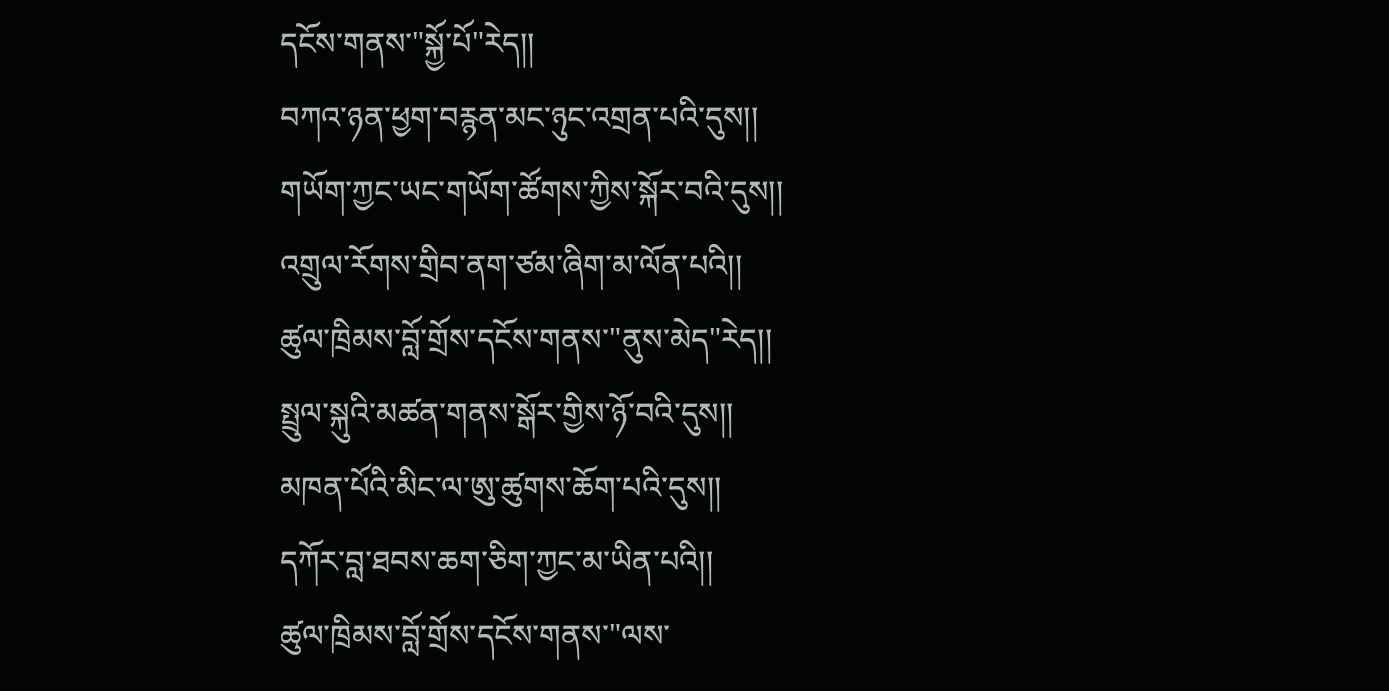དངོས་གནས་"སྐྱོ་པོ"རེད།།
བཀའ་ཉན་ཕྱག་བརྙན་མང་ཉུང་འགྲན་པའི་དུས།།
གཡོག་ཀྱང་ཡང་གཡོག་ཚོགས་ཀྱིས་སྐོར་བའི་དུས།།
འགྲུལ་རོགས་གྲིབ་ནག་ཙམ་ཞིག་མ་ལོན་པའི།།
ཚུལ་ཁྲིམས་བློ་གྲོས་དངོས་གནས་"ནུས་མེད"རེད།།
སྤྲུལ་སྐུའི་མཚན་གནས་སྒོར་གྱིས་ཉོ་བའི་དུས།།
མཁན་པོའི་མིང་ལ་ཨུ་ཚུགས་ཆོག་པའི་དུས།།
དཀོར་བླ་ཐབས་ཆག་ཅིག་ཀྱང་མ་ཡིན་པའི།།
ཚུལ་ཁྲིམས་བློ་གྲོས་དངོས་གནས་"ལས་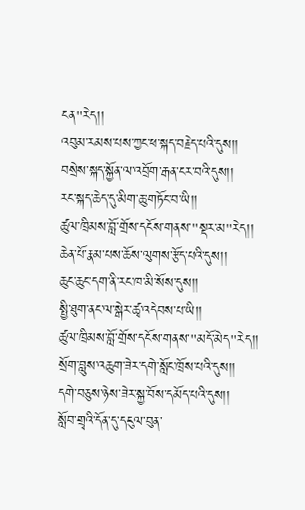ངན"རེད།།
འབུམ་རམས་པས་ཀྱང་ཕ་སྐད་བརྗེད་པའི་དུས།།
བསྲེས་སྐད་སྐྱོན་ལ་འབྲོག་རྒན་ངར་བའི་དུས།།
རང་སྐད་ཆེད་དུ་མིག་ཆུ་གཏོང་བ་ཡི།།
ཚུལ་ཁྲིམས་བློ་གྲོས་དངོས་གནས་"སྡར་མ"རེད།།
ཆེན་པོ་རྣམ་པས་ཆོས་ལུགས་རྩོད་པའི་དུས།།
ཆུང་ཆུང་དག་ནི་རང་ཁ་མི་སོས་དུས།།
སྤྱི་ཐུག་ནང་ལ་སྒེར་ཚྭ་འདེབས་པ་ཡི།།
ཚུལ་ཁྲིམས་བློ་གྲོས་དངོས་གནས་"མདོ་མེད"རེད།།
སྲོག་བླུས་འཆུག་ཟེར་དགེ་སློང་ཁྲོས་པའི་དུས།།
དགེ་བཅུས་ཉེས་ཟེར་སྐྱ་བོས་དམོད་པའི་དུས།།
སློབ་གྲྭའི་དོན་དུ་དངུལ་བུན་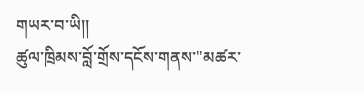གཡར་བ་ཡི།།
ཚུལ་ཁྲིམས་བློ་གྲོས་དངོས་གནས་"མཚར་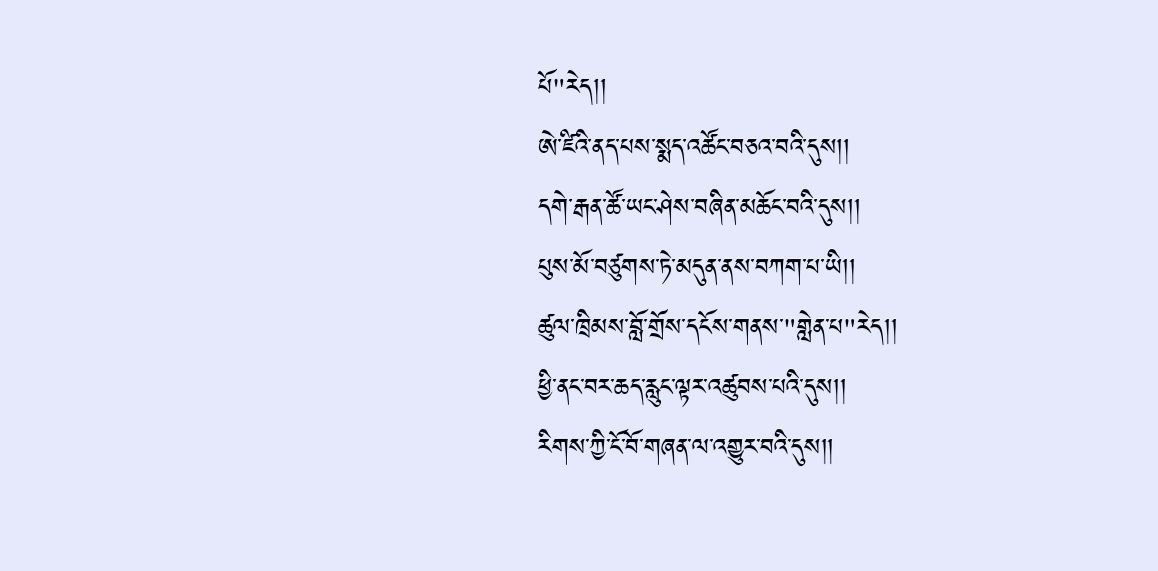པོ"རེད།།
ཨེ་ཛིའི་ནད་པས་སྨད་འཚོང་བཅའ་བའི་དུས།།
དགེ་རྒན་ཚོ་ཡང་ཤེས་བཞིན་མཆོང་བའི་དུས།།
པུས་མོ་བཙུགས་ཏེ་མདུན་ནས་བཀག་པ་ཡི།།
ཚུལ་ཁྲིམས་བློ་གྲོས་དངོས་གནས་"གླེན་པ"རེད།།
ཕྱི་ནང་བར་ཆད་རླུང་ལྟར་འཚུབས་པའི་དུས།།
རིགས་ཀྱི་ངོ་བོ་གཞན་ལ་འགྱུར་བའི་དུས།།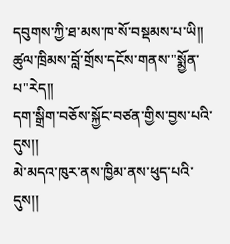དབུགས་ཀྱི་ཐ་མས་ཁ་སོ་བསྡམས་པ་ཡི།།
ཚུལ་ཁྲིམས་བློ་གྲོས་དངོས་གནས་"སྨྱོན་པ"རེད།།
དག་སྒྲིག་བཅོས་སྐྱོང་བཙན་གྱིས་བྱས་པའི་དུས།།
མེ་མདའ་ཁུར་ནས་ཁྱིམ་ནས་ཕུད་པའི་དུས།།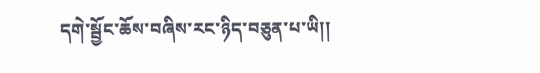དགེ་སྦྱོང་ཆོས་བཞིས་རང་ཉིད་བཅུན་པ་ཡི།།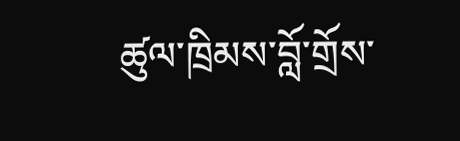ཚུལ་ཁྲིམས་བློ་གྲོས་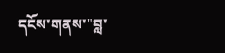དངོས་གནས་"བླ་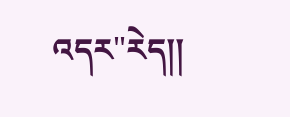འདར"རེད།།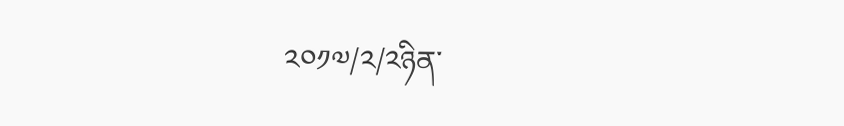༢༠༡༧/༢/༢ཉིན་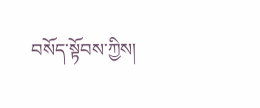བསོད་སྟོབས་ཀྱིས།